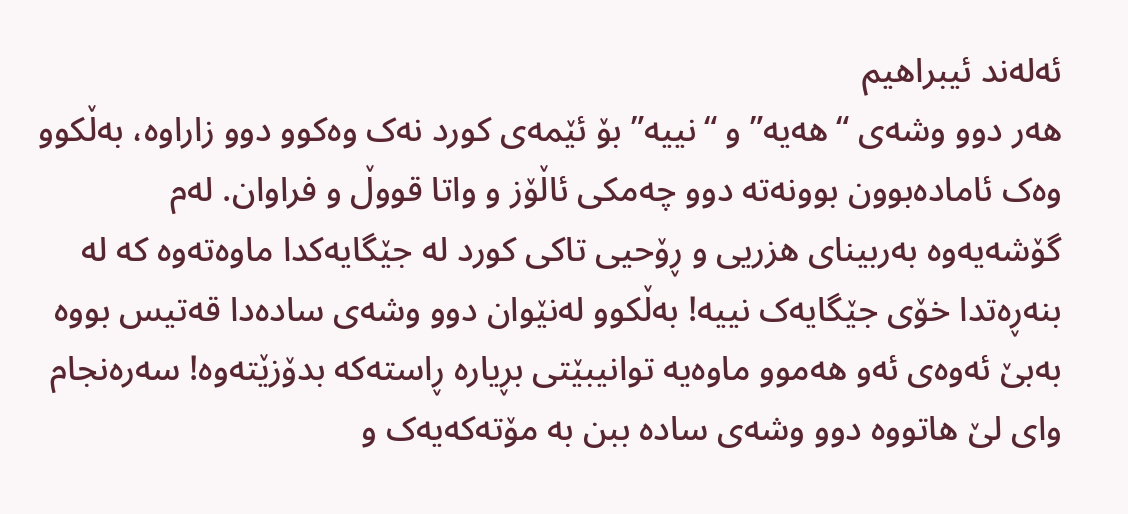ئەلەند ئیبراهیم
هەر دوو وشەی “هەیە” و “نییە” بۆ ئێمەی کورد نەک وەکوو دوو زاراوە، بەڵکوو وەک ئامادەبوون بوونەتە دوو چەمکی ئاڵۆز و واتا قووڵ و فراوان. لەم گۆشەیەوە بەربینای هزریی و ڕۆحیی تاکی کورد لە جێگایەکدا ماوەتەوە کە لە بنەڕەتدا خۆی جێگایەک نییە! بەڵکوو لەنێوان دوو وشەی سادەدا قەتیس بووە بەبێ ئەوەی ئەو هەموو ماوەیە توانیبێتی بڕیارە ڕاستەکە بدۆزێتەوە! سەرەنجام وای لێ هاتووە دوو وشەی سادە ببن بە مۆتەکەیەک و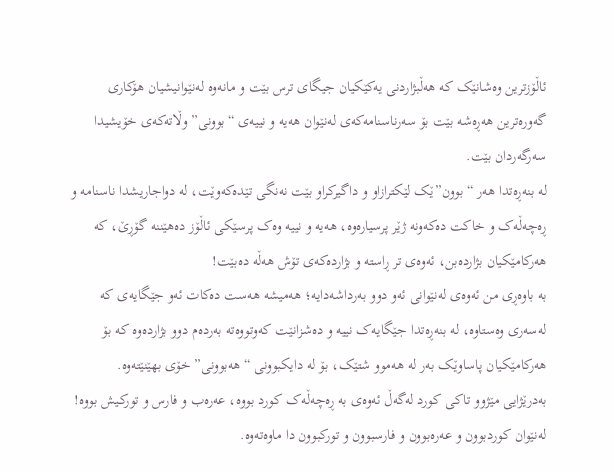ئاڵۆزترین وەشانێک کە هەڵبژاردنی یەکێکیان جیگای ترس بێت و مانەوە لەنێوانیشیان هۆکاری گەورەترین هەڕەشە بێت بۆ سەرناسنامەکەی لەنێوان هەیە و نییەی “بوونی” وڵاتەکەی خۆیشیدا سەرگەردان بێت.
لە بنەڕەتدا هەر “بوون”ێک لێکترازاو و داگیرکراو بێت نەنگی تێدەکەوێت، لە دواجاریشدا ناسنامە و ڕەچەڵەک و خاکت دەکەونە ژێر پرسیارەوە، هەیە و نییە وەک پرسێکی ئاڵۆز دەهێننە گۆڕێ، کە هەرکامێکیان بژاردەبن، ئەوەی تر ڕاستە و بژاردەکەی تۆش هەڵە دەبێت!
بە باوەڕی من ئەوەی لەنێوانی ئەو دوو بەرداشەدایە؛ هەمیشە هەست دەکات ئەو جێگایەی کە لەسەری وەستاوە، لە بنەڕەتدا جێگایەک نییە و دەشزانێت کەوتووەتە بەردەم دوو بژاردەوە کە بۆ هەرکامێکیان پاساوێک بەر لە هەموو شتێک، بۆ لە دایکبوونی “هەبوونی” خۆی بهێنێتەوە.
بەدرێژایی مێژوو تاکی کورد لەگەڵ ئەوەی بە ڕەچەڵەک کورد بووە، عەرەب و فارس و تورکـیش بووە! لەنێوان کوردبوون و عەرەبوون و فارسبوون و تورکبوون دا ماوەتەوە.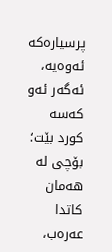پرسیارەکە ئەوەیە، ئەگەر ئەو کەسە کورد بێت؛ بۆچی لە هەمان کاتدا عەرەب،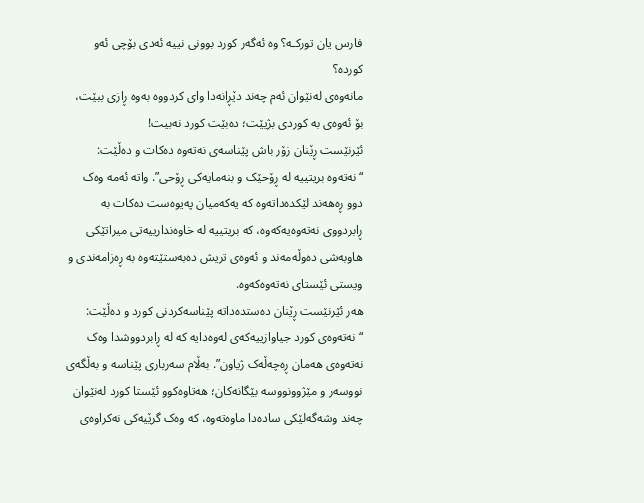فارس یان تورکـە؟ وە ئەگەر کورد بوونی نییە ئەدی بۆچی ئەو کوردە؟
مانەوەی لەنێوان ئەم چەند دێڕانەدا وای کردووە بەوە ڕازی ببێت، بۆ ئەوەی بە کوردی بژیێت؛ دەبێت کورد نەبیت!
ئێرنێست ڕێنان زۆر باش پێناسەی نەتەوە دەکات و دەڵێت: “نەتەوە بریتییە لە ڕۆحێک و بنەمایەکی ڕۆحی”. واتە ئەمە وەک دوو ڕەهەند لێکدەداتەوە کە یەکەمیان پەیوەست دەکات بە ڕابردووی نەتەوەیەکەوە، کە بریتییە لە خاوەندارییەتی میراتێکی هاوبەشی دەوڵەمەند و ئەوەی تریش دەبەستێتەوە بە ڕەزامەندی و ویستی ئێستای نەتەوەکەوە.
هەر ئێرنێست ڕێنان دەستدەداتە پێناسەکردنی کورد و دەڵێت: “نەتەوەی کورد جیاوازییەکەی لەوەدایە کە لە ڕابردووشدا وەک نەتەوەی هەمان ڕەچەڵەک ژیاون”. بەڵام سەرباری پێناسە و بەڵگەی نووسەر و مێژوونووسە بێگانەکان؛ هەتاوەکوو ئێستا کورد لەنێوان چەند وشەگەلێکی سادەدا ماوەتەوە، کە وەک گرێیەکی نەکراوەی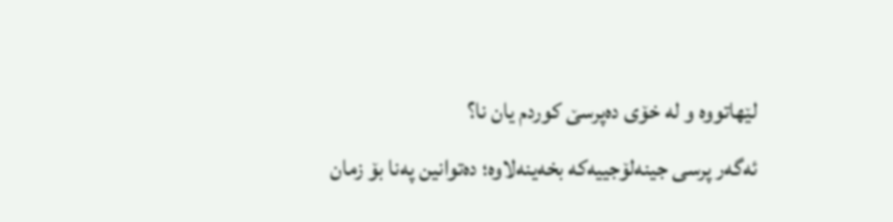لێهاتووە و لە خۆی دەپرسێ کوردم یان نا؟
ئەگەر پرسی جینەلۆجییەکە بخەینەلاوە؛ دەتوانین پەنا بۆ زمان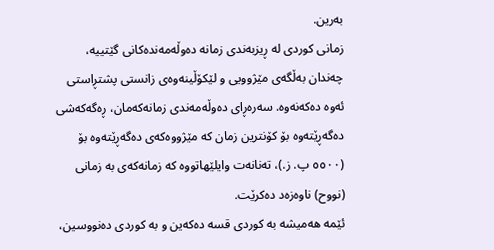بەرین.
زمانی کوردی لە ڕیزبەندی زمانە دەوڵەمەندەکانی گێتییە، چەندان بەڵگەی مێژوویی و لێکۆڵینەوەی زانستی پشتڕاستی ئەوە دەکەنەوە. سەرەڕای دەوڵەمەندی زمانەکەمان، ڕەگەکەشی دەگەڕێتەوە بۆ کۆنترین زمان کە مێژووەکەی دەگەڕێتەوە بۆ (٥٥٠٠ پ. ز.)، تەنانەت وایلێهاتووە کە زمانەکەی بە زمانی (نووح) ناوەزەد دەکرێت.
ئێمە هەمیشە بە کوردی قسە دەکەین و بە کوردی دەنووسین،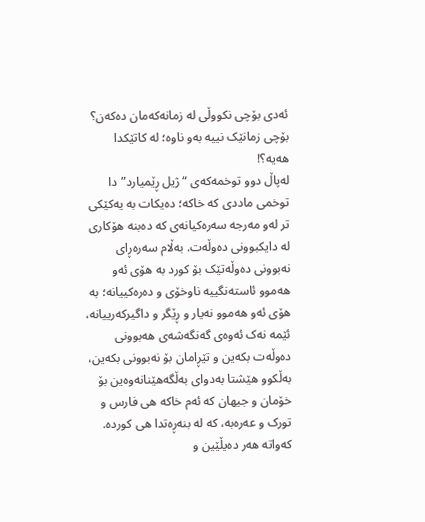ئەدی بۆچی نکووڵی لە زمانەکەمان دەکەن؟ بۆچی زمانێک نییە بەو ناوە؛ لە کاتێکدا هەیە؟!
لەپاڵ دوو توخمەکەی “ژیل ڕێمیارد”دا توخمی ماددی کە خاکە؛ دەیکات بە یەکێکی تر لەو مەرجە سەرەکیانەی کە دەبنە هۆکاری لە دایکبوونی دەوڵەت. بەڵام سەرەڕای نەبوونی دەوڵەتێک بۆ کورد بە هۆی ئەو هەموو ئاستەنگییە ناوخۆی و دەرەکییانە؛ بە هۆی ئەو هەموو نەیار و ڕێگر و داگیرکەرییانە، ئێمە نەک ئەوەی گەنگەشەی هەبوونی دەوڵەت بکەین و تێڕامان بۆ نەبوونی بکەین، بەڵکوو هێشتا بەدوای بەڵگەهێنانەوەین بۆ خۆمان و جیهان کە ئەم خاکە هی فارس و تورک و عەرەبە، کە لە بنەڕەتدا هی کوردە.
کەواتە هەر دەیڵێین و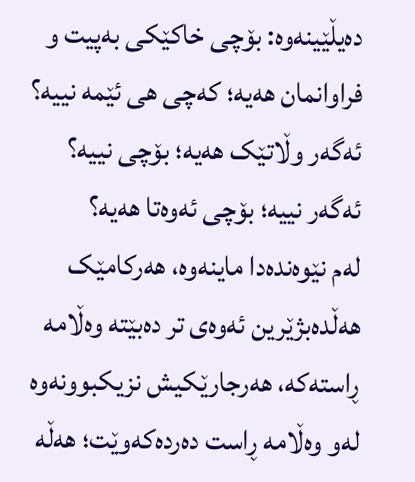دەیڵێینەوە: بۆچی خاکێکی بەپیت و فراوانمان هەیە؛ کەچی هی ئێمە نییە؟ ئەگەر وڵاتێک هەیە؛ بۆچی نییە؟ ئەگەر نییە؛ بۆچی ئەوەتا هەیە؟
لەم نێوەندەدا ماینەوە، هەرکامێک هەڵدەبژێرین ئەوەی تر دەبێتە وەڵامە ڕاستەکە، هەرجارێکیش نزیکبوونەوە لەو وەڵامە ڕاست دەردەکەوێت؛ هەڵە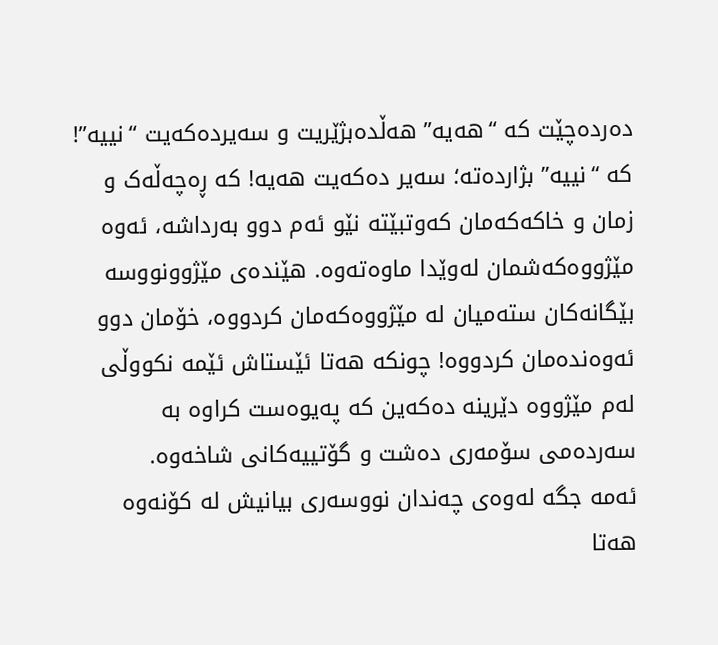دەردەچێت کە “هەیە” هەڵدەبژێریت و سەیردەکەیت “نییە”! کە “نییە” بژاردەتە؛ سەیر دەکەیت هەیە! کە ڕەچەڵەک و زمان و خاکەکەمان کەوتبێتە نێو ئەم دوو بەرداشە، ئەوە مێژووەکەشمان لەوێدا ماوەتەوە. هێندەی مێژوونووسە بێگانەکان ستەمیان لە مێژووەکەمان کردووە، خۆمان دوو ئەوەندەمان کردووە! چونکە هەتا ئێستاش ئێمە نکووڵی لەم مێژووە دێرینە دەکەین کە پەیوەست کراوە بە سەردەمی سۆمەری دەشت و گۆتییەکانی شاخەوە.
ئەمە جگە لەوەی چەندان نووسەری بیانیش لە کۆنەوە هەتا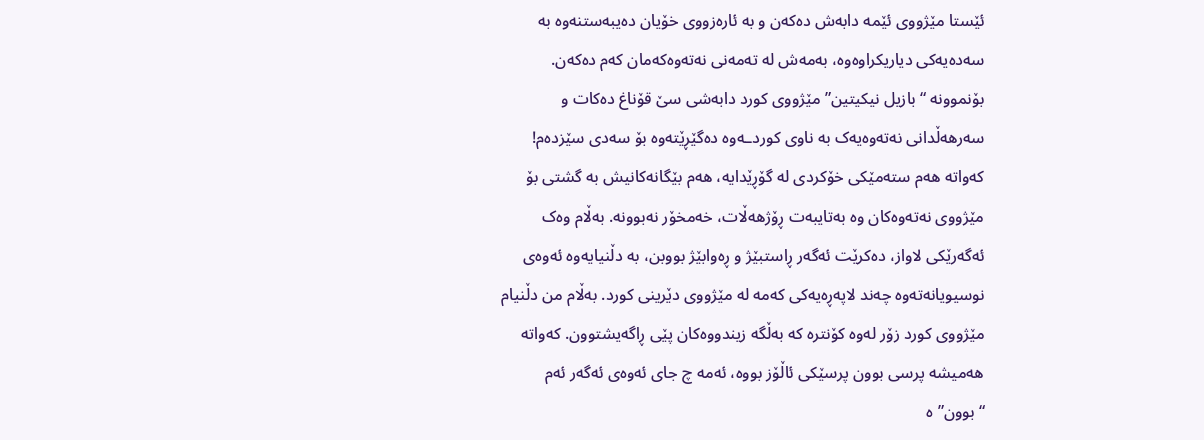ئێستا مێژووی ئێمە دابەش دەکەن و بە ئارەزووی خۆیان دەیبەستنەوە بە سەدەیەکی دیاریکراوەوە، بەمەش لە تەمەنی نەتەوەکەمان کەم دەکەن. بۆنموونە “بازیل نیکیتین” مێژووی کورد دابەشی سێ قۆناغ دەکات و سەرهەڵدانی نەتەوەیەک بە ناوی کوردـەوە دەگێڕێتەوە بۆ سەدی سێزدەم!
کەواتە هەم ستەمێکی خۆکردی لە گۆڕێدایە، هەم بێگانەکانیش بە گشتی بۆ مێژووی نەتەوەکان وە بەتایبەت ڕۆژهەڵات، خەمخۆر نەبوونە. بەڵام وەک ئەگەرێکی لاواز، دەکرێت ئەگەر ڕاستبێژ و ڕەوابێژ بووبن، بە دڵنیایەوە ئەوەی نوسیویانەتەوە چەند لاپەڕەیەکی کەمە لە مێژووی دێرینی کورد. بەڵام من دڵنیام مێژووی کورد زۆر لەوە کۆنترە کە بەڵگە زیندووەکان پێی ڕاگەیشتوون. کەواتە هەمیشە پرسی بوون پرسێکی ئاڵۆز بووە، ئەمە چ جای ئەوەی ئەگەر ئەم “بوون”ە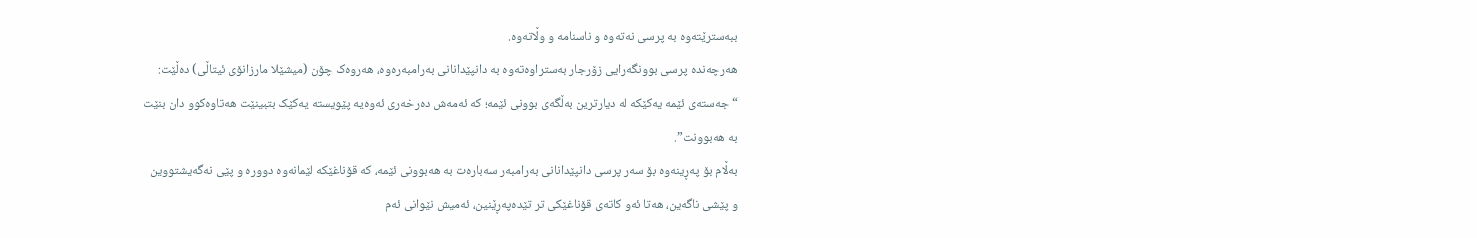ببەسترێتەوە بە پرسی نەتەوە و ناسنامە و وڵاتەوە.
هەرچەندە پرسی بوونگەرایی زۆرجار بەستراوەتەوە بە دانپێدانانی بەرامبەرەوە، هەروەک چۆن (میشێلا مارزانۆی ئیتاڵی) دەڵێت: “جەستەی ئێمە یەکێکە لە دیارترین بەڵگەی بوونی ئێمە؛ کە ئەمەش دەرخەری ئەوەیە پێویستە یەکێک بتبینێت هەتاوەکوو دان بنێت بە هەبوونت”.
بەڵام بۆ پەڕینەوە بۆ سەر پرسی دانپێدانانی بەرامبەر سەبارەت بە هەبوونی ئێمە، کە قۆناغێکە لێمانەوە دوورە و پێی نەگەیشتووین و پێشی ناگەین، هەتا ئەو کاتەی قۆناغێکی تر تێدەپەڕێنین، ئەمیش نێوانی ئەم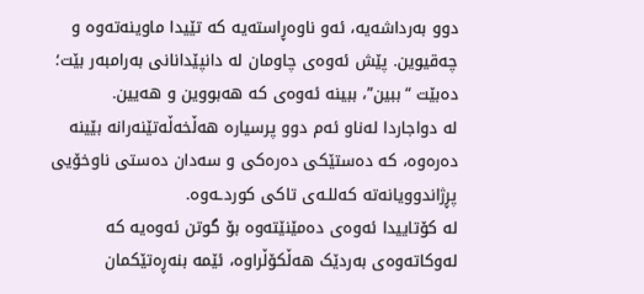دوو بەرداشەیە، ئەو ناوەڕاستەیە کە تێیدا ماوینەتەوە و چەقیوین. پێش ئەوەی چاومان لە دانپێدانانی بەرامبەر بێت؛ دەبێت “ببین”، ببینە ئەوەی کە هەبووین و هەیین.
لە دواجاردا لەناو ئەم دوو پرسیارە هەڵخەڵەتێنەرانە بێینە دەرەوە، کە دەستێکی دەرەکی و سەدان دەستی ناوخۆیی پڕژاندوویانەتە کەللـەی تاکی کوردـەوە.
لە کۆتاییدا ئەوەی دەمێنێتەوە بۆ گوتن ئەوەیە کە لەوکاتەوەی بەردێک هەڵکۆڵراوە، ئێمە بنەڕەتێکمان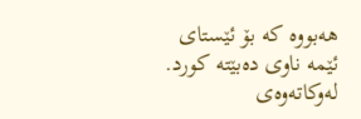هەبووە کە بۆ ئێستای ئێمە ناوی دەبێتە کورد. لەوکاتەوەی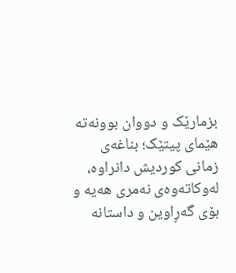بزمارێک و دووان بوونەتە هێمای پیتێک؛ بناغەی زمانی کوردیش دانراوە، لەوکاتەوەی نەمری هەیە و بۆی گەڕاوین و داستانە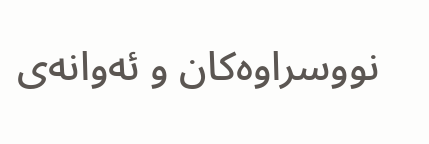نووسراوەکان و ئەوانەی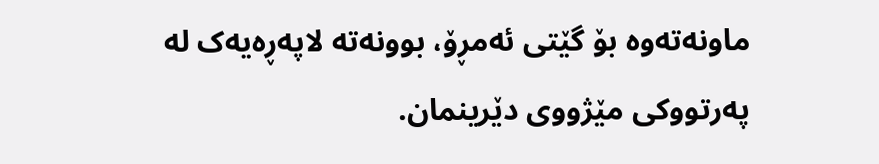ماونەتەوە بۆ گێتی ئەمڕۆ، بوونەتە لاپەڕەیەک لە پەرتووکی مێژووی دێرینمان.